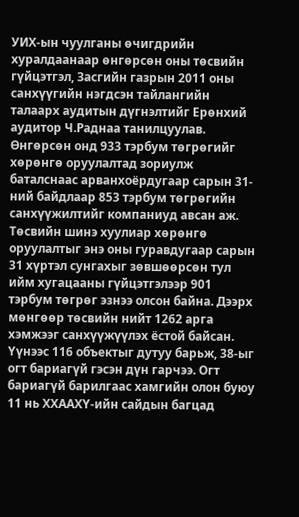УИХ-ын чуулганы өчигдрийн хуралдаанаар өнгөрсөн оны төсвийн гүйцэтгэл, Засгийн газрын 2011 оны санхүүгийн нэгдсэн тайлангийн талаарх аудитын дүгнэлтийг Ерөнхий аудитор Ч.Раднаа танилцуулав. Өнгөрсөн онд 933 тэрбум төгрөгийг хөрөнгө оруулалтад зориулж баталснаас арванхоёрдугаар сарын 31-ний байдлаар 853 тэрбум төгрөгийн санхүүжилтийг компаниуд авсан аж. Төсвийн шинэ хуулиар хөрөнгө оруулалтыг энэ оны гуравдугаар сарын 31 хүртэл сунгахыг зөвшөөрсөн тул ийм хугацааны гүйцэтгэлээр 901 тэрбум төгрөг эзнээ олсон байна. Дээрх мөнгөөр төсвийн нийт 1262 арга хэмжээг санхүүжүүлэх ёстой байсан. Үүнээс 116 объектыг дутуу барьж, 38-ыг огт бариагүй гэсэн дүн гарчээ. Огт бариагүй барилгаас хамгийн олон буюу 11 нь ХХААХҮ-ийн сайдын багцад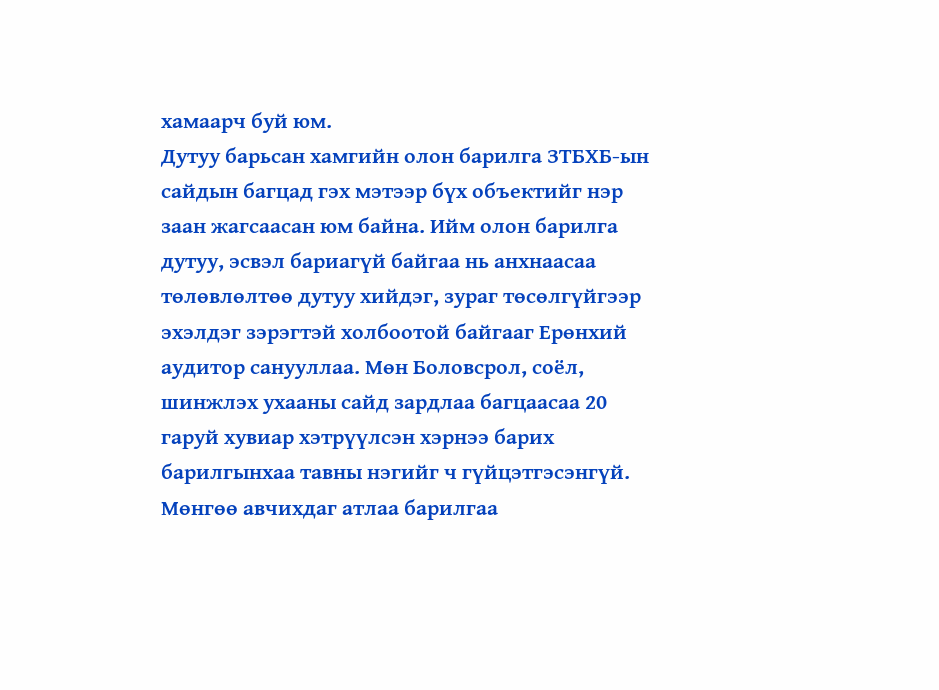хамаарч буй юм.
Дутуу барьсан хамгийн олон барилга ЗТБХБ-ын сайдын багцад гэх мэтээр бүх объектийг нэр заан жагсаасан юм байна. Ийм олон барилга дутуу, эсвэл бариагүй байгаа нь анхнаасаа төлөвлөлтөө дутуу хийдэг, зураг төсөлгүйгээр эхэлдэг зэрэгтэй холбоотой байгааг Ерөнхий аудитор санууллаа. Мөн Боловсрол, соёл, шинжлэх ухааны сайд зардлаа багцаасаа 20 гаруй хувиар хэтрүүлсэн хэрнээ барих барилгынхаа тавны нэгийг ч гүйцэтгэсэнгүй. Мөнгөө авчихдаг атлаа барилгаа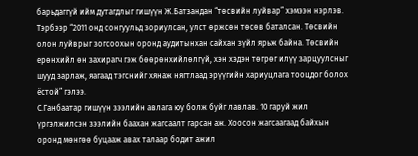барьдаггүй ийм дутагдлыг гишүүн Ж.Батзандан “төсвийн луйвар” хэмээн нэрлэв. Тэрбээр “2011 онд сонгуульд зориулсан, улст өржсөн төсөв баталсан. Төсвийн олон луйврыг зогсоохын оронд аудитынхан сайхан зүйл ярьж байна. Төсвийн ерөнхийл өн захирагч гэж бөөрөнхийлөлгүй, хэн хэдэн төгрөг илүү зарцуулсныг шууд зарлаж, яагаад тэгснийг хянаж нягтлаад эрүүгийн хариуцлага тооцдог болох ёстой” гэлээ.
С.Ганбаатар гишүүн зээлийн авлага юу болж буйг лавлав. 10 гаруй жил үргэлжилсэн зээлийн баахан жагсаалт гарсан аж. Хоосон жагсаагаад байхын оронд мөнгөө буцааж авах талаар бодит ажил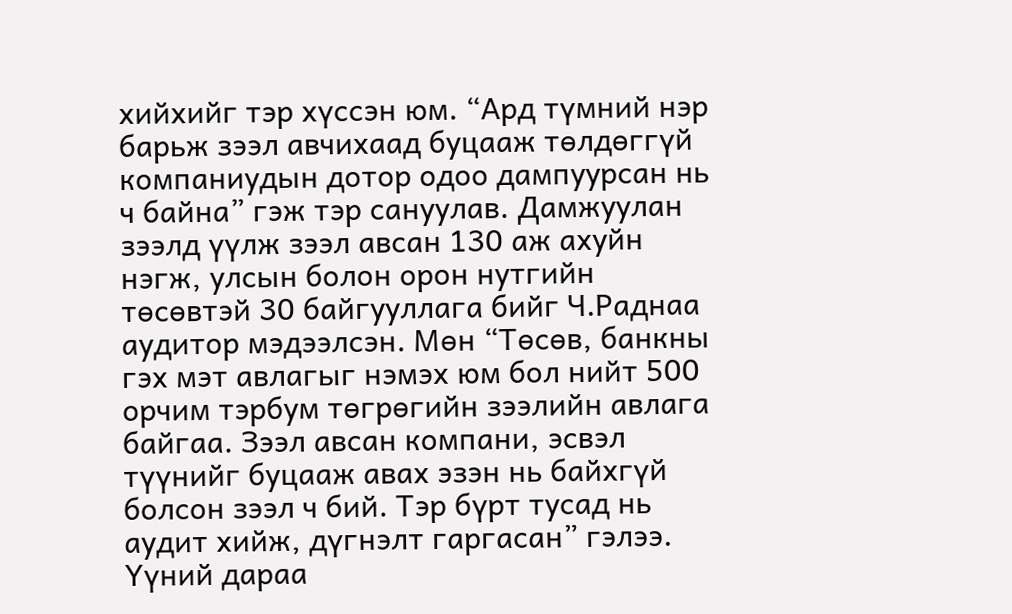хийхийг тэр хүссэн юм. “Ард түмний нэр барьж зээл авчихаад буцааж төлдөггүй компаниудын дотор одоо дампуурсан нь ч байна” гэж тэр сануулав. Дамжуулан зээлд үүлж зээл авсан 130 аж ахуйн нэгж, улсын болон орон нутгийн төсөвтэй 30 байгууллага бийг Ч.Раднаа аудитор мэдээлсэн. Мөн “Төсөв, банкны гэх мэт авлагыг нэмэх юм бол нийт 500 орчим тэрбум төгрөгийн зээлийн авлага байгаа. Зээл авсан компани, эсвэл түүнийг буцааж авах эзэн нь байхгүй болсон зээл ч бий. Тэр бүрт тусад нь аудит хийж, дүгнэлт гаргасан” гэлээ. Үүний дараа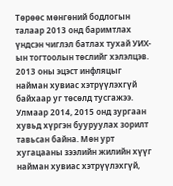Төрөөс мөнгөний бодлогын талаар 2013 онд баримтлах үндсэн чиглэл батлах тухай УИХ-ын тогтоолын төслийг хэлэлцэв.
2013 оны эцэст инфляцыг найман хувиас хэтрүүлэхгүй байхаар уг төсөлд тусгажээ. Улмаар 2014, 2015 онд зургаан хувьд хүргэн бууруулах зорилт тавьсан байна. Мөн урт хугацааны зээлийн жилийн хүүг найман хувиас хэтрүүлэхгүй,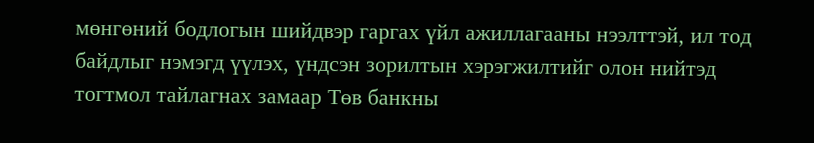мөнгөний бодлогын шийдвэр гаргах үйл ажиллагааны нээлттэй, ил тод байдлыг нэмэгд үүлэх, үндсэн зорилтын хэрэгжилтийг олон нийтэд тогтмол тайлагнах замаар Төв банкны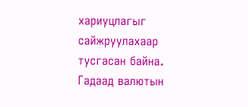хариуцлагыг сайжруулахаар тусгасан байна. Гадаад валютын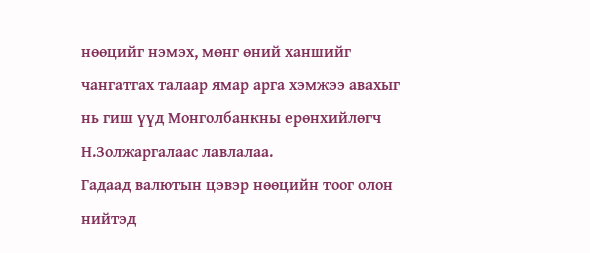нөөцийг нэмэх, мөнг өний ханшийг чангатгах талаар ямар арга хэмжээ авахыг нь гиш үүд Монголбанкны ерөнхийлөгч Н.Золжаргалаас лавлалаа.
Гадаад валютын цэвэр нөөцийн тоог олон нийтэд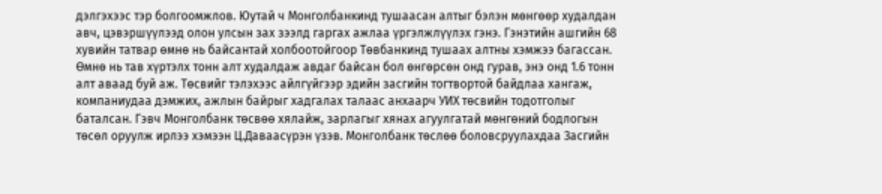дэлгэхээс тэр болгоомжлов. Юутай ч Монголбанкинд тушаасан алтыг бэлэн мөнгөөр худалдан авч, цэвэршүүлээд олон улсын зах зээлд гаргах ажлаа үргэлжлүүлэх гэнэ. Гэнэтийн ашгийн 68 хувийн татвар өмнө нь байсантай холбоотойгоор Төвбанкинд тушаах алтны хэмжээ багассан. Өмнө нь тав хүртэлх тонн алт худалдаж авдаг байсан бол өнгөрсөн онд гурав, энэ онд 1.6 тонн алт аваад буй аж. Төсвийг тэлэхээс айлгүйгээр эдийн засгийн тогтвортой байдлаа хангаж, компаниудаа дэмжих, ажлын байрыг хадгалах талаас анхаарч УИХ төсвийн тодотголыг баталсан. Гэвч Монголбанк төсвөө хялайж, зарлагыг хянах агуулгатай мөнгөний бодлогын төсөл оруулж ирлээ хэмээн Ц.Даваасүрэн үзэв. Монголбанк төслөө боловсруулахдаа Засгийн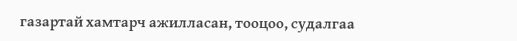газартай хамтарч ажилласан, тооцоо, судалгаа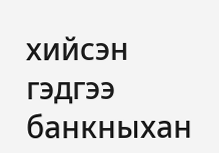хийсэн гэдгээ банкныхан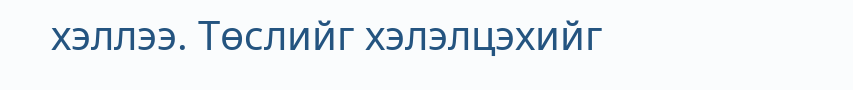хэллээ. Төслийг хэлэлцэхийг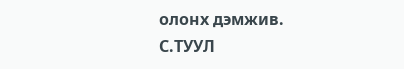олонх дэмжив.
С.ТУУЛ